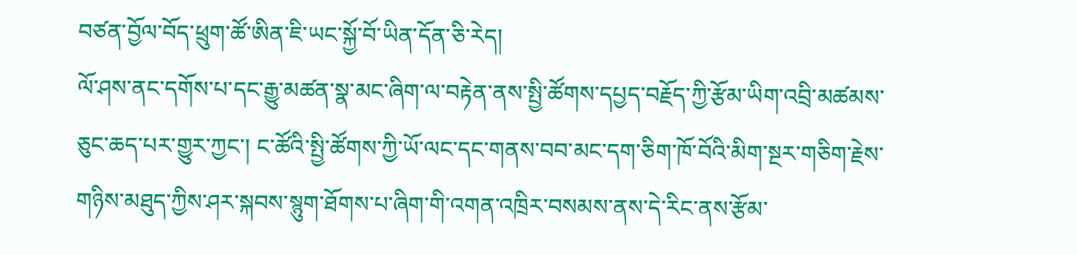བཙན་བྱོལ་བོད་ཕྲུག་ཚོ་ཨིན་ཇི་ཡང་སྐྱོ་བོ་ཡིན་དོན་ཅི་རེད།
ལོ་ཤས་ནང་དགོས་པ་དང་རྒྱུ་མཚན་སྣ་མང་ཞིག་ལ་བརྟེན་ནས་སྤྱི་ཚོགས་དཔྱད་བརྗོད་ཀྱི་རྩོམ་ཡིག་འབྲི་མཚམས་ཅུང་ཆད་པར་གྱུར་ཀྱང་། ང་ཚོའི་སྤྱི་ཚོགས་ཀྱི་ཡོ་ལང་དང་གནས་བབ་མང་དག་ཅིག་ཁོ་བོའི་མིག་སྔར་གཅིག་རྗེས་གཉིས་མཐུད་ཀྱིས་ཤར་སྐབས་སྙུག་ཐོགས་པ་ཞིག་གི་འགན་འཁྲིར་བསམས་ནས་དེ་རིང་ནས་རྩོམ་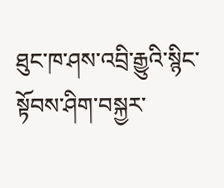ཐུང་ཁ་ཤས་འབྲི་རྒྱུའི་སྙིང་སྟོབས་ཤིག་བསྐྱར་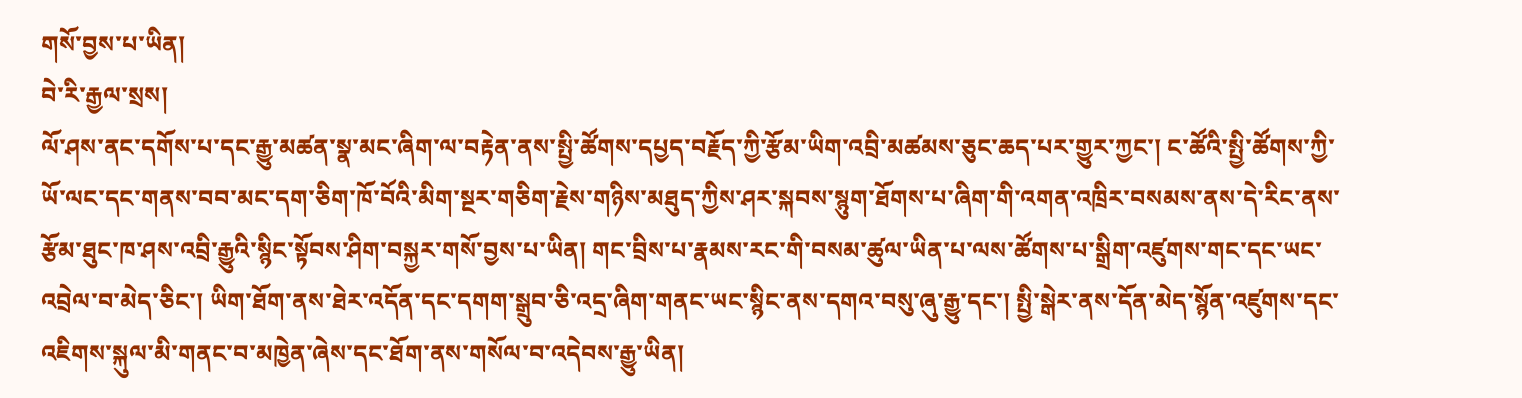གསོ་བྱས་པ་ཡིན།
བེ་རི་རྒྱལ་སྲས།
ལོ་ཤས་ནང་དགོས་པ་དང་རྒྱུ་མཚན་སྣ་མང་ཞིག་ལ་བརྟེན་ནས་སྤྱི་ཚོགས་དཔྱད་བརྗོད་ཀྱི་རྩོམ་ཡིག་འབྲི་མཚམས་ཅུང་ཆད་པར་གྱུར་ཀྱང་། ང་ཚོའི་སྤྱི་ཚོགས་ཀྱི་ཡོ་ལང་དང་གནས་བབ་མང་དག་ཅིག་ཁོ་བོའི་མིག་སྔར་གཅིག་རྗེས་གཉིས་མཐུད་ཀྱིས་ཤར་སྐབས་སྙུག་ཐོགས་པ་ཞིག་གི་འགན་འཁྲིར་བསམས་ནས་དེ་རིང་ནས་རྩོམ་ཐུང་ཁ་ཤས་འབྲི་རྒྱུའི་སྙིང་སྟོབས་ཤིག་བསྐྱར་གསོ་བྱས་པ་ཡིན། གང་བྲིས་པ་རྣམས་རང་གི་བསམ་ཚུལ་ཡིན་པ་ལས་ཚོགས་པ་སྒྲིག་འཛུགས་གང་དང་ཡང་འབྲེལ་བ་མེད་ཅིང་། ཡིག་ཐོག་ནས་ཐེར་འདོན་དང་དགག་སྒྲུབ་ཅི་འདྲ་ཞིག་གནང་ཡང་སྙིང་ནས་དགའ་བསུ་ཞུ་རྒྱུ་དང་། སྤྱི་སྒེར་ནས་དོན་མེད་སྙོན་འཛུགས་དང་འཇིགས་སྐུལ་མི་གནང་བ་མཁྱེན་ཞེས་དང་ཐོག་ནས་གསོལ་བ་འདེབས་རྒྱུ་ཡིན།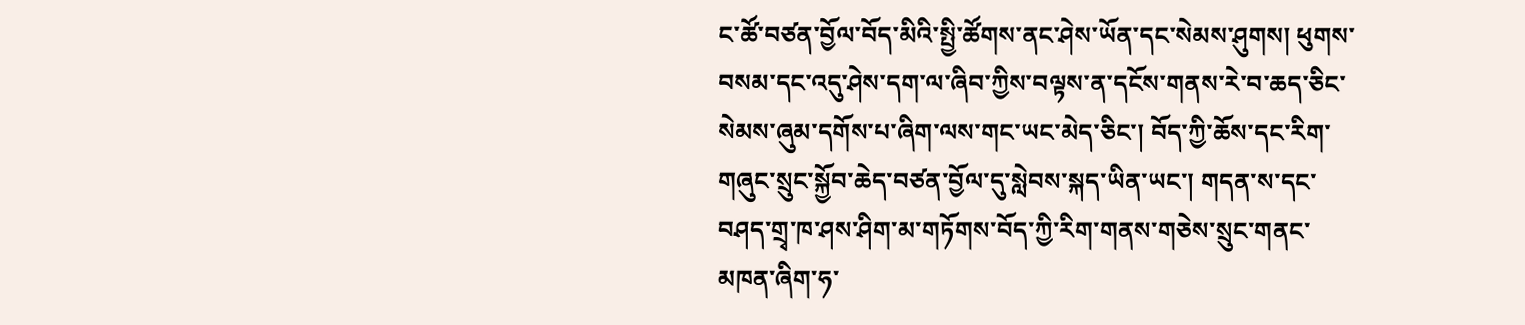ང་ཚོ་བཙན་བྱོལ་བོད་མིའི་སྤྱི་ཚོགས་ནང་ཤེས་ཡོན་དང་སེམས་ཤུགས། ཕུགས་བསམ་དང་འདུ་ཤེས་དག་ལ་ཞིབ་ཀྱིས་བལྟས་ན་དངོས་གནས་རེ་བ་ཆད་ཅིང་སེམས་ཞུམ་དགོས་པ་ཞིག་ལས་གང་ཡང་མེད་ཅིང་། བོད་ཀྱི་ཆོས་དང་རིག་གཞུང་སྲུང་སྐྱོབ་ཆེད་བཙན་བྱོལ་དུ་སླེབས་སྐད་ཡིན་ཡང་། གདན་ས་དང་བཤད་གྲྭ་ཁ་ཤས་ཤིག་མ་གཏོགས་བོད་ཀྱི་རིག་གནས་གཅེས་སྲུང་གནང་མཁན་ཞིག་ཧ་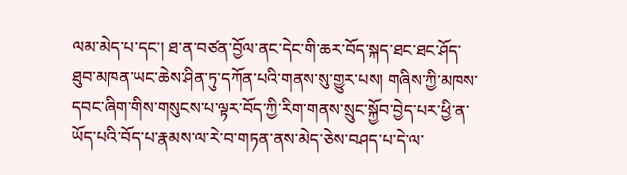ལམ་མེད་པ་དང་། ཐ་ན་བཙན་བྱོལ་ནང་དེང་གི་ཆར་བོད་སྐད་ཐང་ཐང་ཤོད་ཐུབ་མཁན་ཡང་ཆེས་ཤིན་ཏུ་དཀོན་པའི་གནས་སུ་གྱུར་པས། གཞིས་ཀྱི་མཁས་དབང་ཞིག་གིས་གསུངས་པ་ལྟར་བོད་ཀྱི་རིག་གནས་སྲུང་སྐྱོབ་བྱེད་པར་ཕྱི་ན་ཡོད་པའི་བོད་པ་རྣམས་ལ་རེ་བ་གཏན་ནས་མེད་ཅེས་བཤད་པ་དེ་ལ་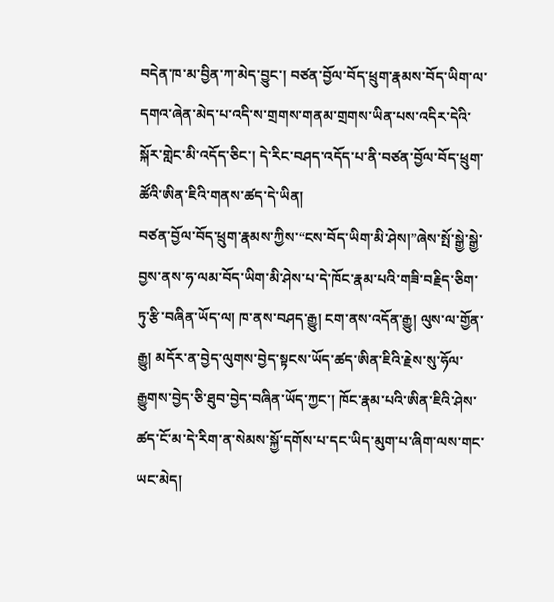བདེན་ཁ་མ་བྱིན་ཀ་མེད་བྱུང་། བཙན་བྱོལ་བོད་ཕྲུག་རྣམས་བོད་ཡིག་ལ་དགའ་ཞེན་མེད་པ་འདི་ས་གྲགས་གནམ་གྲགས་ཡིན་པས་འདིར་དེའི་སྐོར་གླེང་མི་འདོད་ཅིང་། དེ་རིང་བཤད་འདོད་པ་ནི་བཙན་བྱོལ་བོད་ཕྲུག་ཚོའི་ཨིན་ཇིའི་གནས་ཚད་དེ་ཡིན།
བཙན་བྱོལ་བོད་ཕྲུག་རྣམས་ཀྱིས་“ངས་བོད་ཡིག་མི་ཤེས།”ཞེས་སྤོ་སྒྱེ་སྒྱེ་བྱས་ནས་ཧ་ལམ་བོད་ཡིག་མི་ཤེས་པ་དེ་ཁོང་རྣམ་པའི་གཟི་བརྗིད་ཅིག་ཏུ་རྩི་བཞིན་ཡོད་ལ། ཁ་ནས་བཤད་རྒྱུ། ངག་ནས་འདོན་རྒྱུ། ལུས་ལ་གྱོན་རྒྱུ། མདོར་ན་བྱེད་ལུགས་བྱེད་སྟངས་ཡོད་ཚད་ཨིན་ཇིའི་རྗེས་སུ་ཧོལ་རྒྱུགས་བྱེད་ཅི་ཐུབ་བྱེད་བཞིན་ཡོད་ཀྱང་། ཁོང་རྣམ་པའི་ཨིན་ཇིའི་ཤེས་ཚད་ངོ་མ་དེ་རིག་ན་སེམས་སྐྱོ་དགོས་པ་དང་ཡིད་མུག་པ་ཞིག་ལས་གང་ཡང་མེད།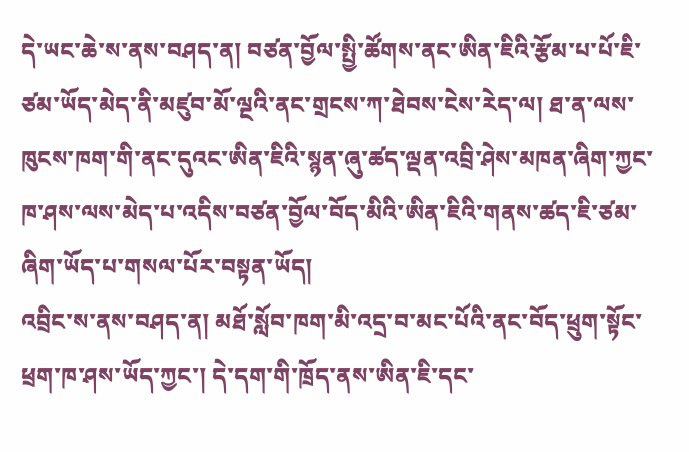དེ་ཡང་ཆེ་ས་ནས་བཤད་ན། བཙན་བྱོལ་སྤྱི་ཚོགས་ནང་ཨིན་ཇིའི་རྩོམ་པ་པོ་ཇི་ཙམ་ཡོད་མེད་ནི་མཛུབ་མོ་ལྔའི་ནང་གྲངས་ཀ་ཐེབས་ངེས་རེད་ལ། ཐ་ན་ལས་ཁུངས་ཁག་གི་ནང་དུའང་ཨིན་ཇིའི་སྙན་ཞུ་ཚད་ལྡན་འབྲི་ཤེས་མཁན་ཞིག་ཀྱང་ཁ་ཤས་ལས་མེད་པ་འདིས་བཙན་བྱོལ་བོད་མིའི་ཨིན་ཇིའི་གནས་ཚད་ཇི་ཙམ་ཞིག་ཡོད་པ་གསལ་པོར་བསྟན་ཡོད།
འབྲིང་ས་ནས་བཤད་ན། མཐོ་སློབ་ཁག་མི་འདྲ་བ་མང་པོའི་ནང་བོད་ཕྲུག་སྟོང་ཕྲག་ཁ་ཤས་ཡོད་ཀྱང་། དེ་དག་གི་ཁྲོད་ནས་ཨིན་ཇི་དང་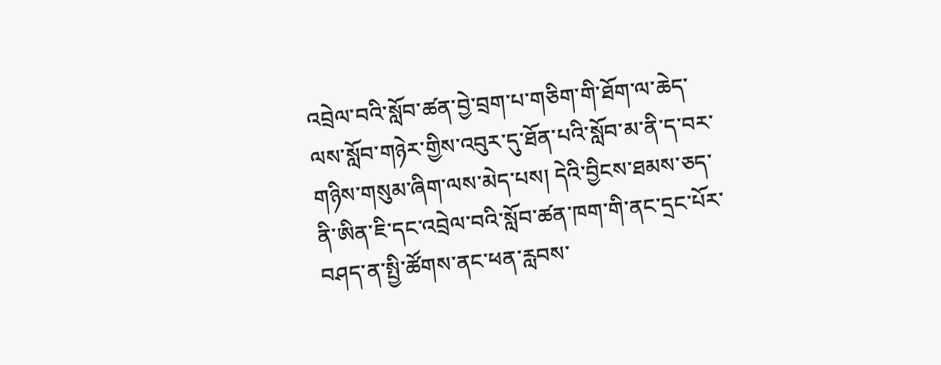འབྲེལ་བའི་སློབ་ཚན་བྱེ་བྲག་པ་གཅིག་གི་ཐོག་ལ་ཆེད་ལས་སློབ་གཉེར་གྱིས་འབུར་དུ་ཐོན་པའི་སློབ་མ་ནི་ད་བར་གཉིས་གསུམ་ཞིག་ལས་མེད་པས། དེའི་བྱིངས་ཐམས་ཅད་ནི་ཨིན་ཇི་དང་འབྲེལ་བའི་སློབ་ཚན་ཁག་གི་ནང་དྲང་པོར་བཤད་ན་སྤྱི་ཚོགས་ནང་ཕན་རླབས་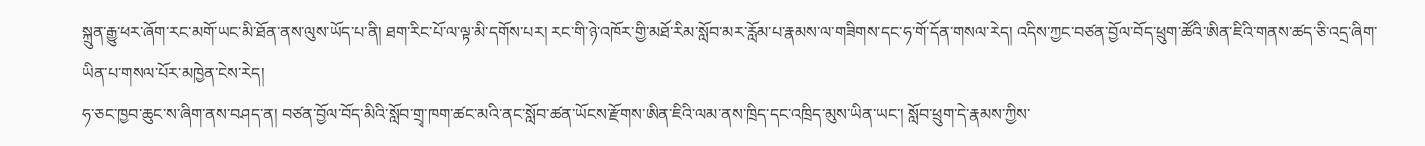སྐྲུན་རྒྱུ་ཕར་ཞོག་རང་མགོ་ཡང་མི་ཐོན་ནས་ལུས་ཡོད་པ་ནི། ཐག་རིང་པོ་ལ་ལྟ་མི་དགོས་པར། རང་གི་ཉེ་འཁོར་གྱི་མཐོ་རིམ་སློབ་མར་རློམ་པ་རྣམས་ལ་གཟིགས་དང་ཧ་གོ་དོན་གསལ་རེད། འདིས་ཀྱང་བཙན་བྱོལ་བོད་ཕྲུག་ཚོའི་ཨིན་ཇིའི་གནས་ཚད་ཅི་འདྲ་ཞིག་ཡིན་པ་གསལ་པོར་མཁྱེན་ངེས་རེད།
ཧ་ཅང་ཁྱབ་ཆུང་ས་ཞིག་ནས་བཤད་ན། བཙན་བྱོལ་བོད་མིའི་སློབ་གྲྭ་ཁག་ཚང་མའི་ནང་སློབ་ཚན་ཡོངས་རྫོགས་ཨིན་ཇིའི་ལམ་ནས་ཁྲིད་དང་འཁྲིད་མུས་ཡིན་ཡང་། སློབ་ཕྲུག་དེ་རྣམས་ཀྱིས་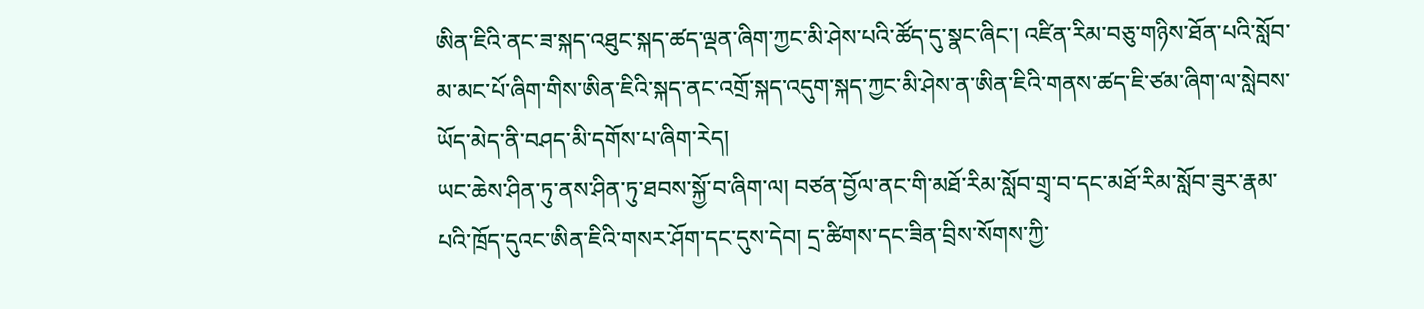ཨིན་ཇིའི་ནང་ཟ་སྐད་འཐུང་སྐད་ཚད་ལྡན་ཞིག་ཀྱང་མི་ཤེས་པའི་ཚོད་དུ་སྣང་ཞིང་། འཛིན་རིམ་བཅུ་གཉིས་ཐོན་པའི་སློབ་མ་མང་པོ་ཞིག་གིས་ཨིན་ཇིའི་སྐད་ནང་འགྲོ་སྐད་འདུག་སྐད་ཀྱང་མི་ཤེས་ན་ཨིན་ཇིའི་གནས་ཚད་ཇི་ཙམ་ཞིག་ལ་སླེབས་ཡོད་མེད་ནི་བཤད་མི་དགོས་པ་ཞིག་རེད།
ཡང་ཆེས་ཤིན་ཏུ་ནས་ཤིན་ཏུ་ཐབས་སྐྱོ་བ་ཞིག་ལ། བཙན་བྱོལ་ནང་གི་མཐོ་རིམ་སློབ་གྲྭ་བ་དང་མཐོ་རིམ་སློབ་ཟུར་རྣམ་པའི་ཁྲོད་དུའང་ཨིན་ཇིའི་གསར་ཤོག་དང་དུས་དེབ། དྲ་ཚིགས་དང་ཟིན་བྲིས་སོགས་ཀྱི་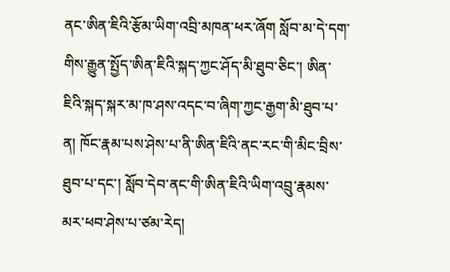ནང་ཨིན་ཇིའི་རྩོམ་ཡིག་འབྲི་མཁན་ཕར་ཞོག སློབ་མ་དེ་དག་གིས་རྒྱུན་སྤྱོད་ཨིན་ཇིའི་སྐད་ཀྱང་ཤོད་མི་ཐུབ་ཅིང་། ཨིན་ཇིའི་སྐད་སྐར་མ་ཁ་ཤས་འདང་བ་ཞིག་ཀྱང་རྒྱག་མི་ཐུབ་པ་ན། ཁོང་རྣམ་པས་ཤེས་པ་ནི་ཨིན་ཇིའི་ནང་རང་གི་མིང་བྲིས་ཐུབ་པ་དང་། སློབ་དེབ་ནང་གི་ཨིན་ཇིའི་ཡིག་འབྲུ་རྣམས་མར་ཕབ་ཤེས་པ་ཙམ་རེད།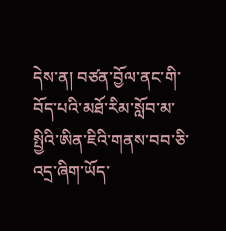དེས་ན། བཙན་བྱོལ་ནང་གི་བོད་པའི་མཐོ་རིམ་སློབ་མ་སྤྱིའི་ཨིན་ཇིའི་གནས་བབ་ཅི་འདྲ་ཞིག་ཡོད་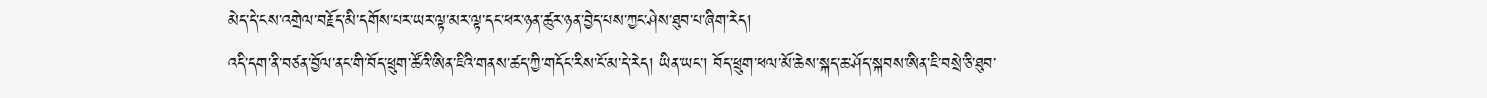མེད་དེ་ངས་འགྲེལ་བརྗོད་མི་དགོས་པར་ཡར་ལྟ་མར་ལྟ་དང་ཕར་ཉན་ཚུར་ཉན་བྱེད་པས་ཀྱང་ཤེས་ཐུབ་པ་ཞིག་རེད།
འདི་དག་ནི་བཙན་བྱོལ་ནང་གི་བོད་ཕྲུག་ཚོའི་ཨིན་ཇིའི་གནས་ཚད་ཀྱི་གདོང་རིས་ངོ་མ་དེ་རེད། ཡིན་ཡང་། བོད་ཕྲུག་ཕལ་མོ་ཆེས་སྐད་ཆ་ཤོད་སྐབས་ཨིན་ཇི་བསྲེ་ཅི་ཐུབ་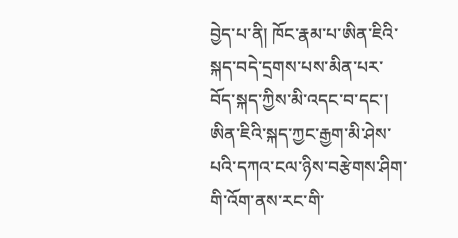བྱེད་པ་ནི། ཁོང་རྣམ་པ་ཨིན་ཇིའི་སྐད་བདེ་དྲགས་པས་མིན་པར་བོད་སྐད་ཀྱིས་མི་འདང་བ་དང་། ཨིན་ཇིའི་སྐད་ཀྱང་རྒྱག་མི་ཤེས་པའི་དཀའ་ངལ་ཉིས་བརྩེགས་ཤིག་གི་འོག་ནས་རང་གི་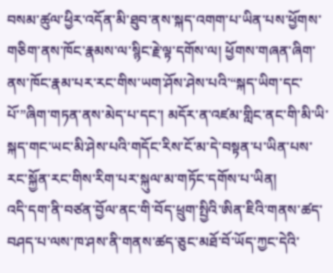བསམ་ཚུལ་ཕྱིར་འདོན་མི་ཐུབ་ནས་སྐད་འགག་པ་ཡིན་པས་ཕྱོགས་གཅིག་ནས་ཁོང་རྣམས་ལ་སྙིང་རྗེ་ལྟ་དགོས་ལ། ཕྱོགས་གཞན་ཞིག་ནས་ཁོང་རྣམ་པར་རང་གིས་ཡག་ཤོས་ཤེས་པའི་“སྐད་ཡིག་དང་པོ་”ཞིག་གཏན་ནས་མེད་པ་དང་། མདོར་ན་འཛམ་གླིང་ནང་གི་མི་ཡི་སྐད་གང་ཡང་མི་ཤེས་པའི་གདོང་རིས་ངོ་མ་དེ་བསྟན་པ་ཡིན་པས་རང་སྐྱོན་རང་གིས་རིག་པར་སྐུལ་མ་གཏོང་དགོས་པ་ཡིན།
འདི་དག་ནི་བཙན་བྱོལ་ནང་གི་བོད་ཕྲུག་སྤྱིའི་ཨིན་ཇིའི་གནས་ཚད་བཤད་པ་ལས་ཁ་ཤས་ནི་གནས་ཚད་ཅུང་མཐོ་བོ་ཡོད་ཀྱང་དེའི་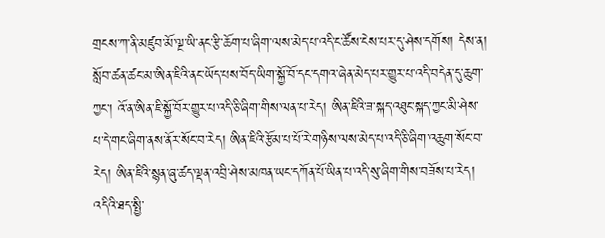གྲངས་ཀ་ནི་མཛུབ་མོ་ལྔ་ཡི་ནང་རྩི་ཆོག་པ་ཞིག་ལས་མེད་པ་འདི་ང་ཚོས་ངེས་པར་དུ་ཤེས་དགོས། དེས་ན། སློབ་ཚན་ཚང་མ་ཨིན་ཇིའི་ནང་ཡོད་པས་བོད་ཡིག་སྐྱོ་བོ་དང་དགའ་ཞེན་མེད་པར་གྱུར་པ་འདི་བདེན་དུ་ཆུག་ཀྱང་། འོ་ན་ཨིན་ཇི་སྐྱོ་བོར་གྱུར་པ་འདི་ཅི་ཞིག་གིས་ལན་པ་རེད། ཨིན་ཇིའི་ཟ་སྐད་འཐུང་སྐད་ཀྱང་མི་ཤེས་པ་དེ་གང་ཞིག་ནས་ནོར་སོང་བ་རེད། ཨིན་ཇིའི་རྩོམ་པ་པོ་རེ་གཉིས་ལས་མེད་པ་འདི་ཅི་ཞིག་འཆུག་སོང་བ་རེད། ཨིན་ཇིའི་སྙན་ཞུ་ཚད་ལྡན་འབྲི་ཤེས་མཁན་ཡང་དཀོན་པོ་ཡིན་པ་འདི་སུ་ཞིག་གིས་བཟོས་པ་རེད། འདིའི་ཐད་སྤྱི་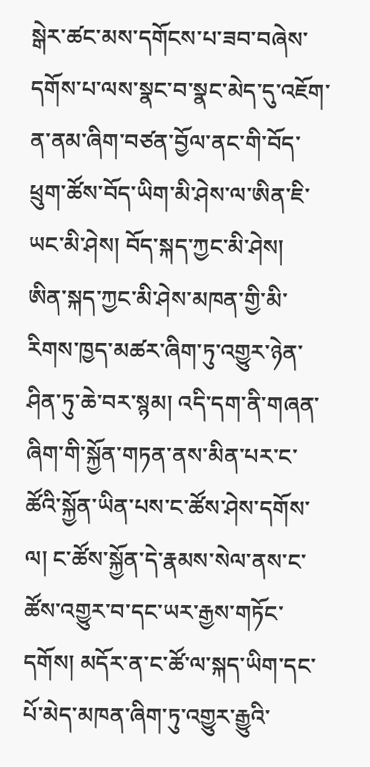སྒེར་ཚང་མས་དགོངས་པ་ཟབ་བཞེས་དགོས་པ་ལས་སྣང་བ་སྣང་མེད་དུ་འཇོག་ན་ནམ་ཞིག་བཙན་བྱོལ་ནང་གི་བོད་ཕྲུག་ཚོས་བོད་ཡིག་མི་ཤེས་ལ་ཨིན་ཇི་ཡང་མི་ཤེས། བོད་སྐད་ཀྱང་མི་ཤེས། ཨིན་སྐད་ཀྱང་མི་ཤེས་མཁན་གྱི་མི་རིགས་ཁྱད་མཚར་ཞིག་ཏུ་འགྱུར་ཉེན་ཤིན་ཏུ་ཆེ་བར་སྙམ། འདི་དག་ནི་གཞན་ཞིག་གི་སྐྱོན་གཏན་ནས་མིན་པར་ང་ཚོའི་སྐྱོན་ཡིན་པས་ང་ཚོས་ཤེས་དགོས་ལ། ང་ཚོས་སྐྱོན་དེ་རྣམས་སེལ་ནས་ང་ཚོས་འགྱུར་བ་དང་ཡར་རྒྱས་གཏོང་དགོས། མདོར་ན་ང་ཚོ་ལ་སྐད་ཡིག་དང་པོ་མེད་མཁན་ཞིག་ཏུ་འགྱུར་རྒྱུའི་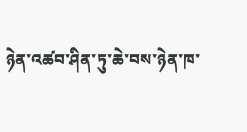ཉེན་འཚབ་ཤིན་ཏུ་ཆེ་བས་ཉེན་ཁ་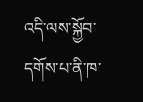འདི་ལས་སྐྱོབ་དགོས་པ་ནི་ཁ་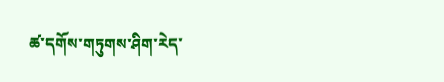ཚ་དགོས་གཏུགས་ཤིག་རེད་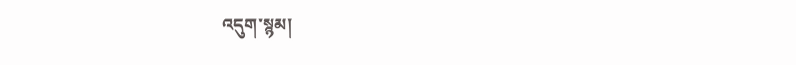འདུག་སྙམ།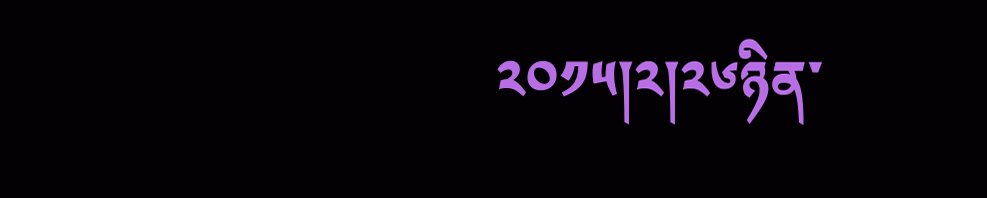༢༠༡༥།༢།༢༦ཉིན་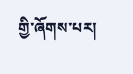གྱི་ཞོགས་པར།